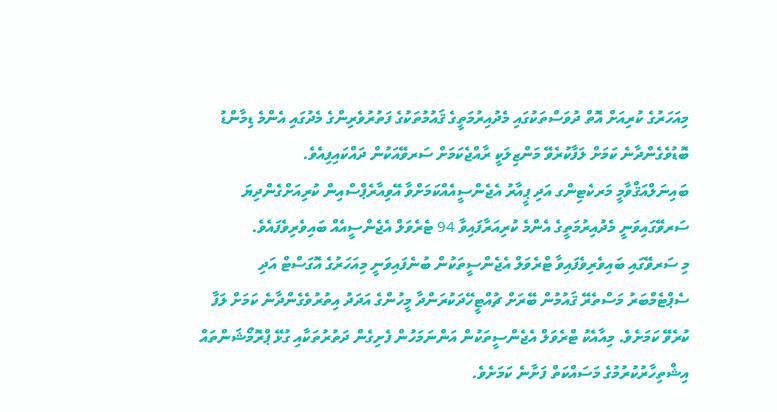މިއަހަރުގެ ކުރިއަށް އޮތް ދުވަސްތަކުގައި މެދުއިރުމަތީގެ ޤައުމުތަކުގެ ފަތުރުވެރިންގެ މެދުގައި އެންމެ ޑިމާންޑު ބޮޑުވެގެންދާނެ ކަމަށް ލަފާކުރެވޭ މަންޒިލަކީ ރާއްޖެކަމަށް ސަރވޭއަކުން ދައްކައިފިއެވެ.
ބައިނަލްއަޤްވާމީ މަރކެޓިންގ އަދި ޕީއާރު އެޖެންސީއެއްކަމަށްވާ އޭވިއާރެޕްސްއިން ކުރިއަށްގެންދިޔަ ސަރވޭގައިވަނީ މެދުއިރުމަތީގެ އެންމެ ކުރިއަރާފައިވާ 94 ޓެރެވަލް އެޖެންސީއެއް ބައިވެރިވެފައެވެ.
މި ސަރވޭގައި ބައިވެރިވެފައިވާ ޓްރެވަލް އެޖެންސީތަކުން ބުނެފައިވަނީ މިއަހަރުގެ އޮގަސްޓް އަދި ސެޕްޓެމްބަރު މަސްތެރޭ ޤައުމުން ބޭރަށް ޗުއްޓީހޭދަކުރަންދާ މީހުންގެ އަދަދު އިތުރުވެގެންދާނެ ކަމަށް ލަފާ ކުރެވޭ ކަމަށެވެ. މިއާއެކު ޓްރެވަލް އެޖެންސީތަކުން އަންނަމަހުން ފެށިގެން ދަތުރުތަކާއި ގުޅޭ ޕްރޮމޯޝަންތައް އިޝްތިހާރުކުރުމުގެ މަސައްކަތް ފަށާނެ ކަމަށެވެ.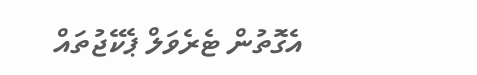އެގޮތުން ޓެރެވަލް ޕެކޭޖުތައް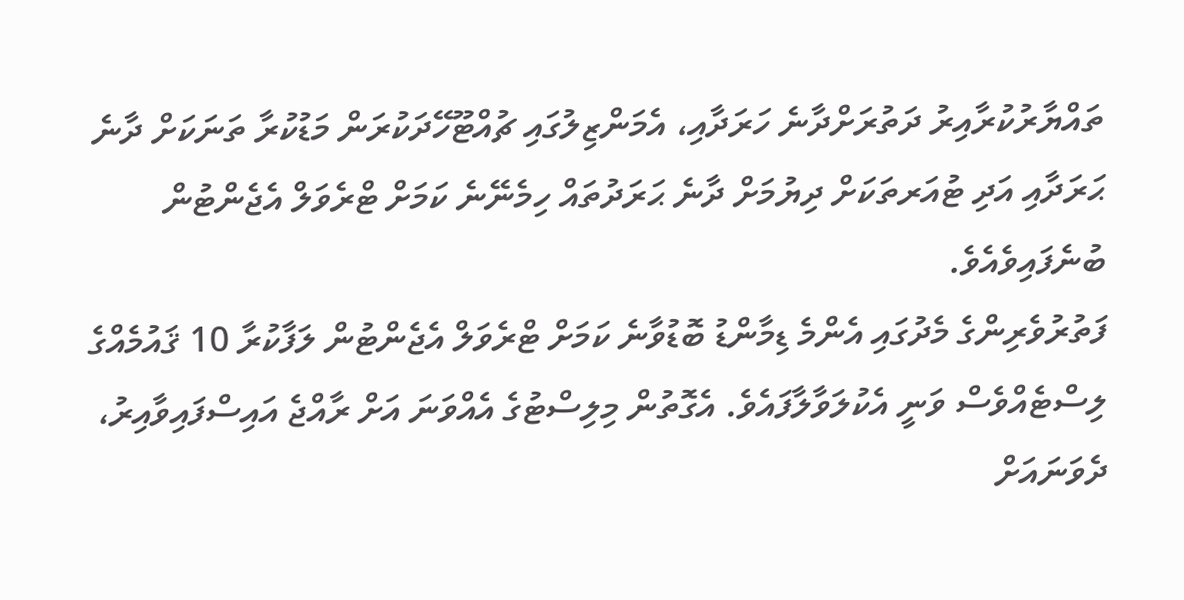ތައްޔާރުކުރާއިރު ދަތުރަށްދާނެ ހަރަދާއި، އެމަންޒިލުގައި ޗުއްޓޫހޭދަކުރަން މަޑުކުރާ ތަނަކަށް ދާނެ ޙަރަދާއި އަދި ޓުއަރތަކަށް ދިޔުމަށް ދާނެ ޙަރަދުތައް ހިމެނޭނެ ކަމަށް ޓްރެވަލް އެޖެންޓުން ބުނެފައިވެއެވެ.
ފަތުރުވެރިންގެ މެދުގައި އެންމެ ޑިމާންޑު ބޮޑުވާނެ ކަމަށް ޓްރެވަލް އެޖެންޓުން ލަފާކުރާ 10 ޤައުމެއްގެ ލިސްޓެއްވެސް ވަނީ އެކުލަވާލާފައެވެ. އެގޮތުން މިލިސްޓުގެ އެއްވަނަ އަށް ރާއްޖެ އައިސްފައިވާއިރު، ދެވަނައަށް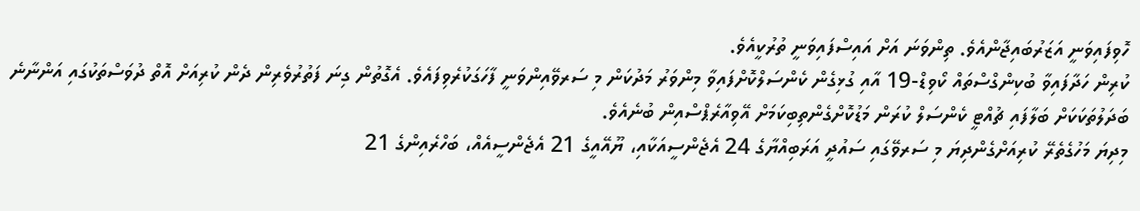ހޮވިފައިވަނީ އަޒަރުބައިޖާންއެވެ. ތިންވަނަ އަށް އައިސްފައިވަނީ ތުރުކީއެވެ.
ކުރިން ހަދާފައިވާ ބުކިންގްސްތައް ކޯވިޑް-19 އާއި ގުޅިގެން ކެންސަލްކޮށްފައިވާ މިންވަރު މަދުކަން މި ސަރވޭއިންވަނީ ފާހަގަކުރެވިފައެވެ. އެގޮތުން ގިނަ ފަތުރުވެރިން ދެން ކުރިއަށް އޮތް ދުވަސްތަކުގައި އަންނާނެ ބަދަލުތަކަކަށް ބަލާފައި ޗުއްޓީ ކެންސަލް ކުރަން މަޑުކޮށްގެންތިބިކަމަށް އޭވިއާރެޕްސްއިން ބުނެއެވެ.
މިދިޔަ މަހުގެތެރޭ ކުރިއަށްގެންދިޔަ މި ސަރވޭގައި ސައުދީ އަރަބިއްޔާގެ 24 އެޖެންސީއަކާއި، ޔޫއޭއީގެ 21 އެޖެންސީއެއް، ބަހްރެއިންގެ 21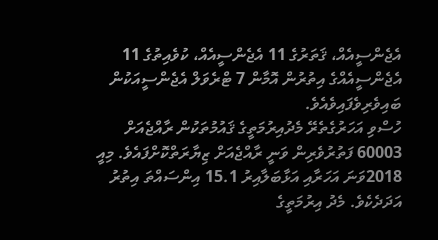އެޖެންސީއެއް، ޤަތަރުގެ 11 އެޖެންސީއެއް، ކުވެއިތުގެ 11 އެޖެންސީއެއްގެ އިތުރުން އޮމާން 7 ޓްރެވަލް އެޖެންސީއަކުން ބައިވެރިވެފައިވެއެވެ.
ހުސްވި އަހަރުގެތެރޭ މެދުއިރުމަތީގެ ޤައުމުތަކުން ރާއްޖެއަށް 60003 ފަތުރުވެރިން ވަނީ ރާއްޖެއަށް ޒިޔާރަތްކޮށްފައެވެ. މިއީ 2018ވަނަ އަހަރާއި އަޅާބަލާއިރު 15.1 އިންސައްތަ އިތުރު އަދަދެކެވެ. މެދު އިރުމަތީގެ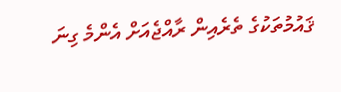ޤައުމުތަކުގެ ތެރެއިން ރާއްޖެއަށް އެންމެ ގިނަ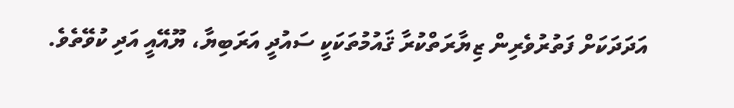އަދަދަކަށް ފަތުރުވެރިން ޒިޔާރަތްކުރާ ޤައުމުތަކަކީ ސައުދީ އަރަބިޔާ، ޔޫއޭއީ އަދި ކުވޭތެވެ.